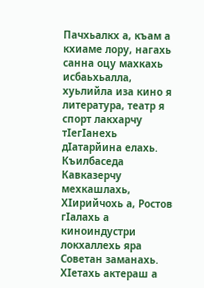Пачхьалкх а, къам а кхиаме лору, нагахь санна оцу махкахь исбаьхьалла, хуьлийла иза кино я литература, театр я спорт лакхарчу тIегIанехь дIатарйина елахь.
Къилбаседа Кавказерчу мехкашлахь, ХIирийчохь а, Ростов гIалахь а киноиндустри локхаллехь яра Советан заманахь.
ХIетахь актераш а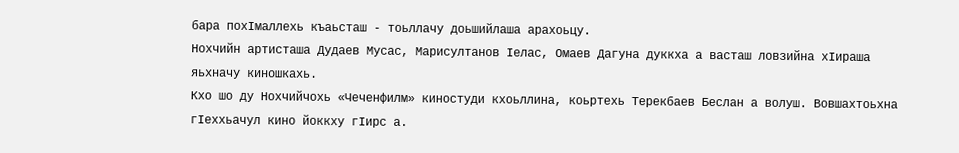бара похIмаллехь къаьсташ - тоьллачу доьшийлаша арахоьцу.
Нохчийн артисташа Дудаев Мусас, Марисултанов Iелас, Омаев Дагуна дуккха а васташ ловзийна хIираша яьхначу киношкахь.
Кхо шо ду Нохчийчохь «Чеченфилм» киностуди кхоьллина, коьртехь Терекбаев Беслан а волуш. Вовшахтоьхна гIеххьачул кино йоккху гIирс а.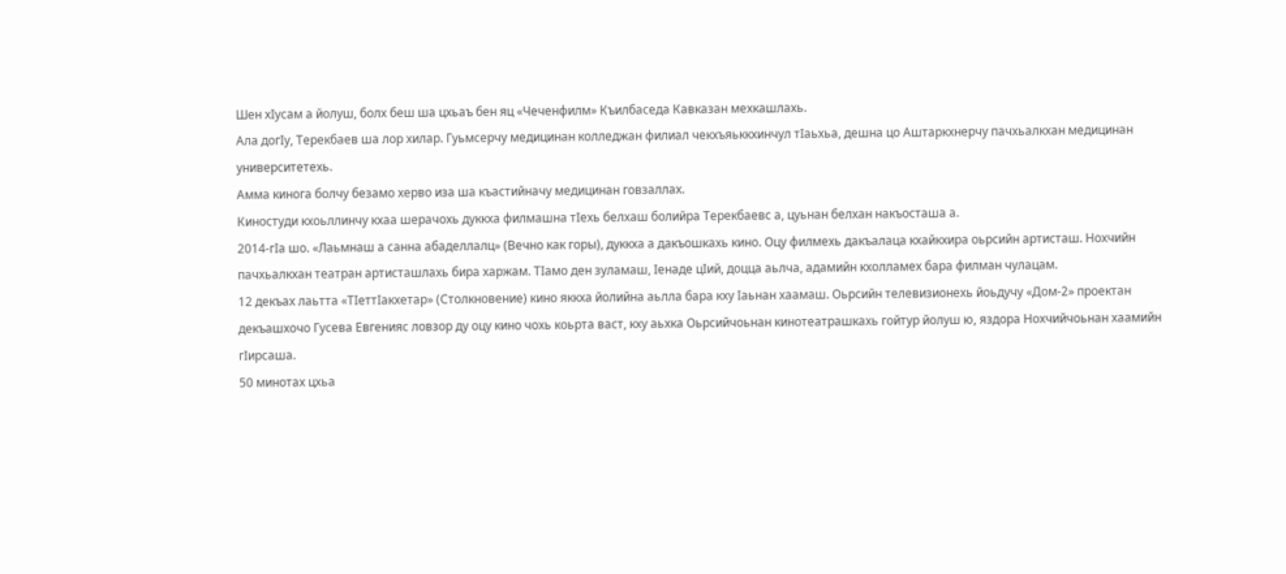Шен хIусам а йолуш, болх беш ша цхьаъ бен яц «Чеченфилм» Къилбаседа Кавказан мехкашлахь.
Ала догIу, Терекбаев ша лор хилар. Гуьмсерчу медицинан колледжан филиал чекхъяьккхинчул тIаьхьа, дешна цо Аштаркхнерчу пачхьалкхан медицинан университетехь.
Амма кинога болчу безамо херво иза ша къастийначу медицинан говзаллах.
Киностуди кхоьллинчу кхаа шерачохь дуккха филмашна тIехь белхаш болийра Терекбаевс а, цуьнан белхан накъосташа а.
2014-гIа шо. «Лаьмнаш а санна абаделлалц» (Вечно как горы), дуккха а дакъошкахь кино. Оцу филмехь дакъалаца кхайкхира оьрсийн артисташ. Нохчийн пачхьалкхан театран артисташлахь бира харжам. ТIамо ден зуламаш, Iенаде цIий, доцца аьлча, адамийн кхолламех бара филман чулацам.
12 декъах лаьтта «ТIеттIакхетар» (Столкновение) кино яккха йолийна аьлла бара кху Iаьнан хаамаш. Оьрсийн телевизионехь йоьдучу «Дом-2» проектан декъашхочо Гусева Евгенияс ловзор ду оцу кино чохь коьрта васт, кху аьхка Оьрсийчоьнан кинотеатрашкахь гойтур йолуш ю, яздора Нохчийчоьнан хаамийн гIирсаша.
50 минотах цхьа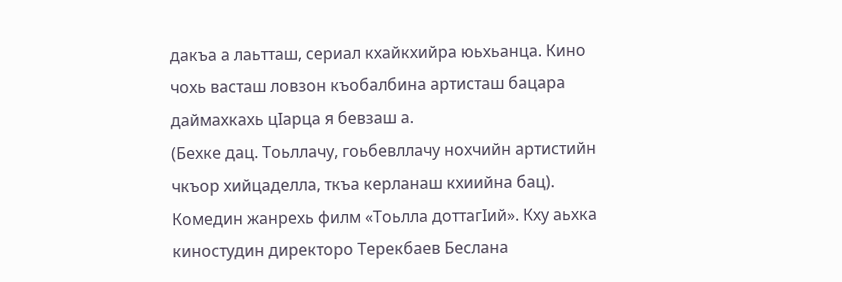дакъа а лаьтташ, сериал кхайкхийра юьхьанца. Кино чохь васташ ловзон къобалбина артисташ бацара даймахкахь цIарца я бевзаш а.
(Бехке дац. Тоьллачу, гоьбевллачу нохчийн артистийн чкъор хийцаделла, ткъа керланаш кхиийна бац).
Комедин жанрехь филм «Тоьлла доттагIий». Кху аьхка киностудин директоро Терекбаев Беслана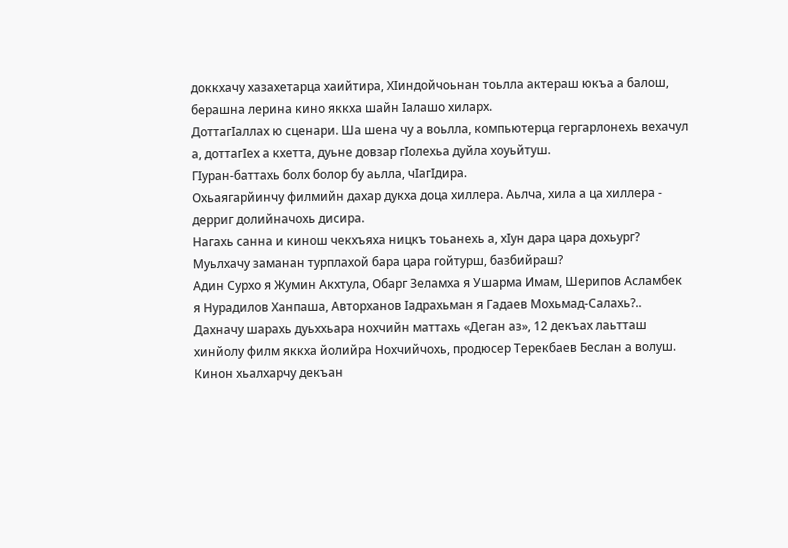доккхачу хазахетарца хаийтира, ХIиндойчоьнан тоьлла актераш юкъа а балош, берашна лерина кино яккха шайн Iалашо хиларх.
ДоттагIаллах ю сценари. Ша шена чу а воьлла, компьютерца гергарлонехь вехачул а, доттагIех а кхетта, дуьне довзар гIолехьа дуйла хоуьйтуш.
ГIуран-баттахь болх болор бу аьлла, чIагIдира.
Охьаягарйинчу филмийн дахар дукха доца хиллера. Аьлча, хила а ца хиллера - дерриг долийначохь дисира.
Нагахь санна и кинош чекхъяха ницкъ тоьанехь а, хIун дара цара дохьург? Муьлхачу заманан турплахой бара цара гойтурш, базбийраш?
Адин Сурхо я Жумин Акхтула, Обарг Зеламха я Ушарма Имам, Шерипов Асламбек я Нурадилов Ханпаша, Авторханов Iадрахьман я Гадаев Мохьмад-Салахь?..
Дахначу шарахь дуьххьара нохчийн маттахь «Деган аз», 12 декъах лаьтташ хинйолу филм яккха йолийра Нохчийчохь, продюсер Терекбаев Беслан а волуш.
Кинон хьалхарчу декъан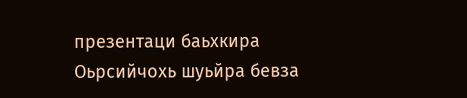презентаци баьхкира Оьрсийчохь шуьйра бевза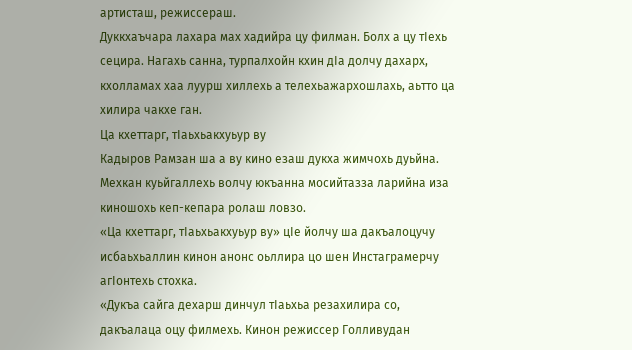артисташ, режиссераш.
Дуккхаъчара лахара мах хадийра цу филман. Болх а цу тIехь сецира. Нагахь санна, турпалхойн кхин дIа долчу дахарх, кхолламах хаа луурш хиллехь а телехьажархошлахь, аьтто ца хилира чакхе ган.
Ца кхеттарг, тIаьхьакхуьур ву
Кадыров Рамзан ша а ву кино езаш дукха жимчохь дуьйна. Мехкан куьйгаллехь волчу юкъанна мосийтазза ларийна иза киношохь кеп-кепара ролаш ловзо.
«Ца кхеттарг, тIаьхьакхуьур ву» цIе йолчу ша дакъалоцучу исбаьхьаллин кинон анонс оьллира цо шен Инстаграмерчу агIонтехь стохка.
«Дукъа сайга дехарш динчул тIаьхьа резахилира со, дакъалаца оцу филмехь. Кинон режиссер Голливудан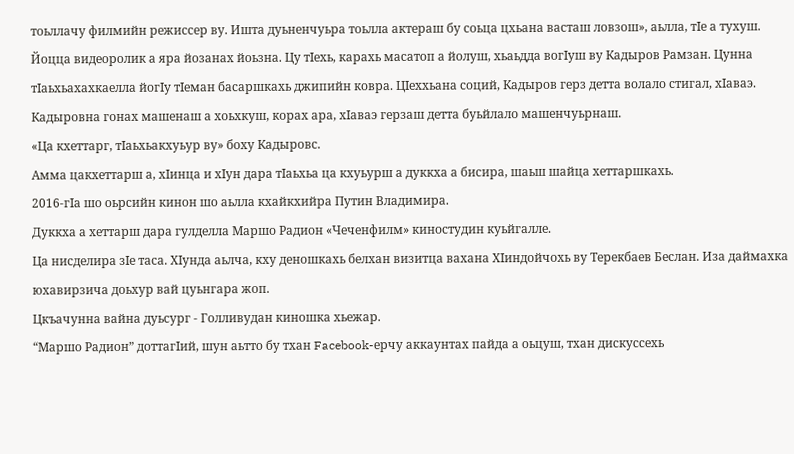тоьллачу филмийн режиссер ву. Ишта дуьненчуьра тоьлла актераш бу соьца цхьана васташ ловзош», аьлла, тIе а тухуш.
Йоцца видеоролик а яра йозанах йоьзна. Цу тIехь, карахь масатоп а йолуш, хьаьдда вогIуш ву Кадыров Рамзан. Цунна тIаьхьахахкаелла йогIу тIеман басаршкахь джипийн ковра. ЦIеххьана соций, Кадыров герз детта волало стигал, хIаваэ.
Кадыровна гонах машенаш а хоьхкуш, корах ара, хIаваэ герзаш детта буьйлало машенчуьрнаш.
«Ца кхеттарг, тIаьхьакхуьур ву» боху Кадыровс.
Амма цакхеттарш а, хIинца и хIун дара тIаьхьа ца кхуьурш а дуккха а бисира, шаьш шайца хеттаршкахь.
2016-гIа шо оьрсийн кинон шо аьлла кхайкхийра Путин Владимира.
Дуккха а хеттарш дара гулделла Маршо Радион «Чеченфилм» киностудин куьйгалле.
Ца нисделира зIе таса. ХIунда аьлча, кху деношкахь белхан визитца вахана ХIиндойчохь ву Терекбаев Беслан. Иза даймахка юхавирзича доьхур вай цуьнгара жоп.
Цкъачунна вайна дуьсург - Голливудан киношка хьежар.
“Маршо Радион” доттагIий, шун аьтто бу тхан Facebook-ерчу аккаунтах пайда а оьцуш, тхан дискуссехь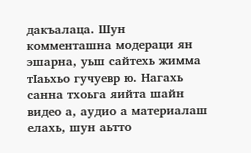дакъалаца. Шун комменташна модераци ян эшарна, уьш сайтехь жимма тIаьхьо гучуевр ю. Нагахь санна тхоьга яийта шайн видео а, аудио а материалаш елахь, шун аьтто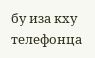бу иза кху телефонца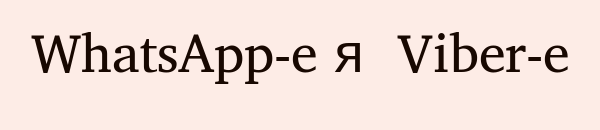WhatsApp-e я Viber-e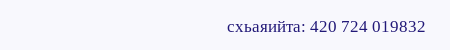схьаяийта: 420 724 019832